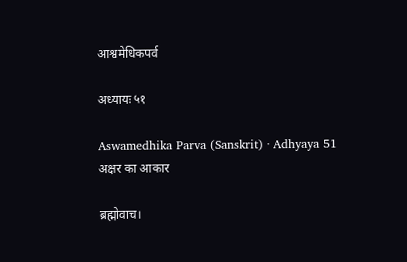आश्वमेधिकपर्व

अध्यायः ५१

Aswamedhika Parva (Sanskrit) · Adhyaya 51
अक्षर का आकार

ब्रह्मोवाच।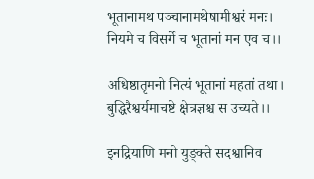भूतानामथ पञ्चानामथेषामीश्वरं मनः।
नियमे च विसर्गे च भूतानां मन एव च।।

अधिष्ठातृमनो नित्यं भूतानां महतां तथा।
बुद्धिरैश्वर्यमाचष्टे क्षेत्रज्ञश्च स उच्यते।।

इनद्रियाणि मनो युङ्क्ते सदश्वानिव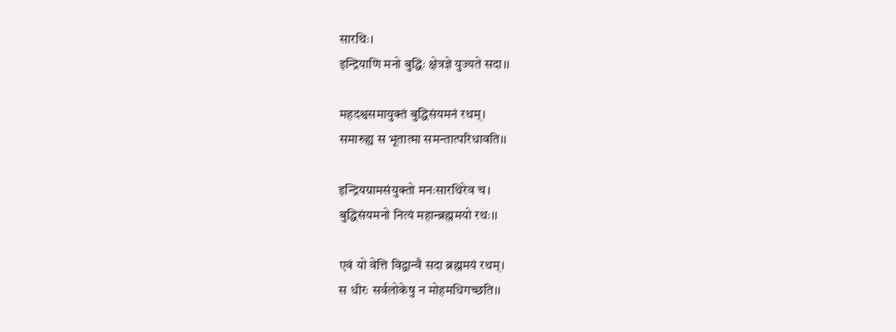सारथिः।
इन्द्रियाणि मनो बुद्धिः क्षेत्रज्ञे युज्यते सदा।।

महदश्वसमायुक्तं बुद्धिसंयमनं रथम्।
समारुह्य स भूतात्मा समन्तात्परिधावति।।

इन्द्रियग्रामसंयुक्तो मनःसारथिरेव च।
बुद्धिसंयमनो नित्यं महान्ब्रह्ममयो रथः।।

एवं यो वेत्ति विद्वान्वै सदा ब्रह्ममयं रथम्।
स धीरः सर्वलोकेषु न मोहमधिगच्छति।।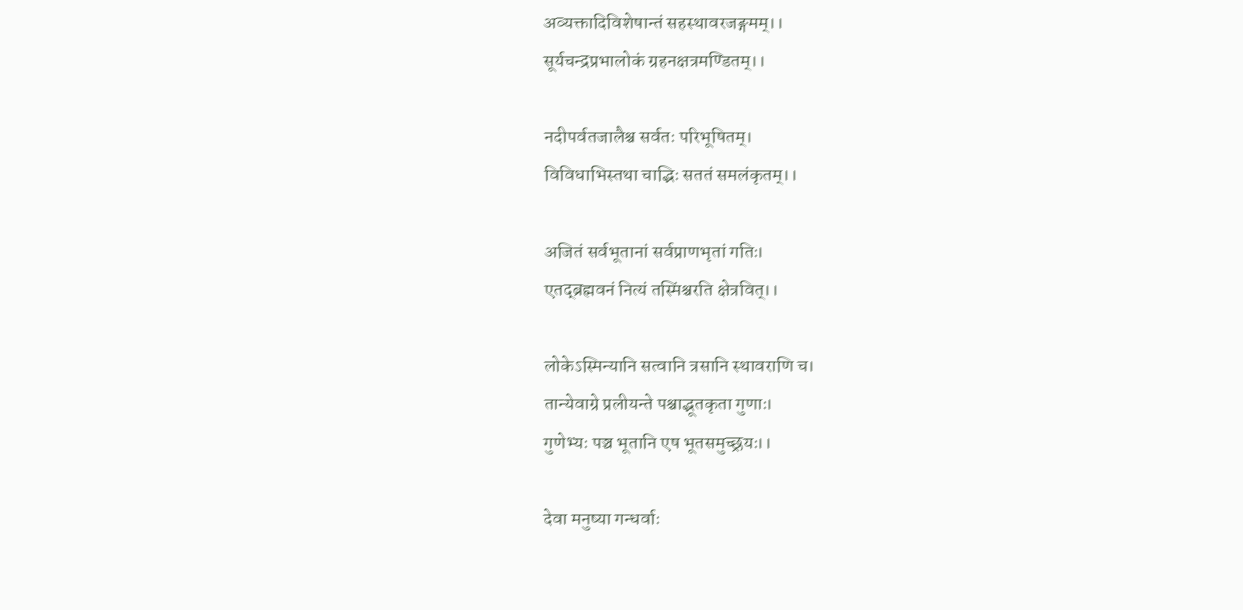अव्यक्तादिविशेषान्तं सहस्थावरजङ्गमम्।।
सूर्यचन्द्रप्रभालोकं ग्रहनक्षत्रमण्डितम्।।

नदीपर्वतजालैश्च सर्वतः परिभूषितम्।
विविधाभिस्तथा चाद्भिः सततं समलंकृतम्।।

अजितं सर्वभूतानां सर्वप्राणभृतां गतिः।
एतद्ब्रह्मवनं नित्यं तस्मिंश्चरति क्षेत्रवित्।।

लोकेऽस्मिन्यानि सत्वानि त्रसानि स्थावराणि च।
तान्येवाग्रे प्रलीयन्ते पश्चाद्भूतकृता गुणाः।
गुणेभ्यः पञ्च भूतानि एष भूतसमुच्छ्रयः।।

देवा मनुष्या गन्धर्वाः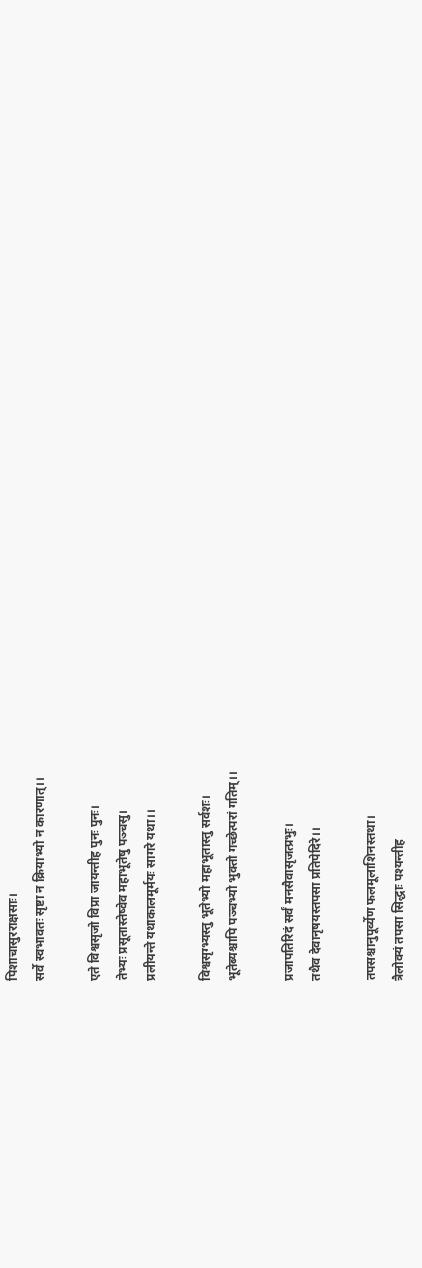पिशाचासुरराक्षसाः।
सर्वे स्वभावतः सृष्टा न क्रियाभ्यो न कारणात्।।

एते विश्वसृजो विप्रा जायन्तीह पुनः पुनः।
तेभ्यः प्रसूतास्तेष्वेव महाभूतेषु पञ्चसु।
प्रलीयन्ते यथाकालमूर्मयः सागरे यथा।।

विश्वसृग्भ्यस्तु भूतेभ्यो महाभूतास्तु सर्वशः।
भूतेब्यश्चापि पञ्चभ्यो भुक्तो गच्छेत्परां गतिम्।।

प्रजापतिरिदं सर्वं मनसैवासृजत्प्रभुः।
तथैव देवानृषयस्तपसा प्रतिपेदिरे।।

तपसश्चानुपूर्व्येण फलमूलाशिनस्तथा।
त्रैलोक्यं तपसा सिद्धाः पश्यन्तीह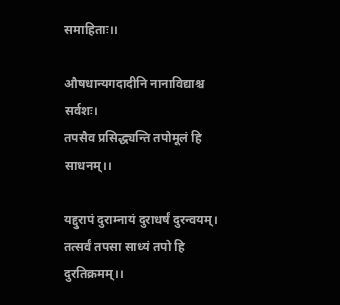समाहिताः।।

औषधान्यगदादीनि नानाविद्याश्च सर्वशः।
तपसैव प्रसिद्ध्यन्ति तपोमूलं हि साधनम्।।

यद्दुरापं दुराम्नायं दुराधर्षं दुरन्वयम्।
तत्सर्वं तपसा साध्यं तपो हि दुरतिक्रमम्।।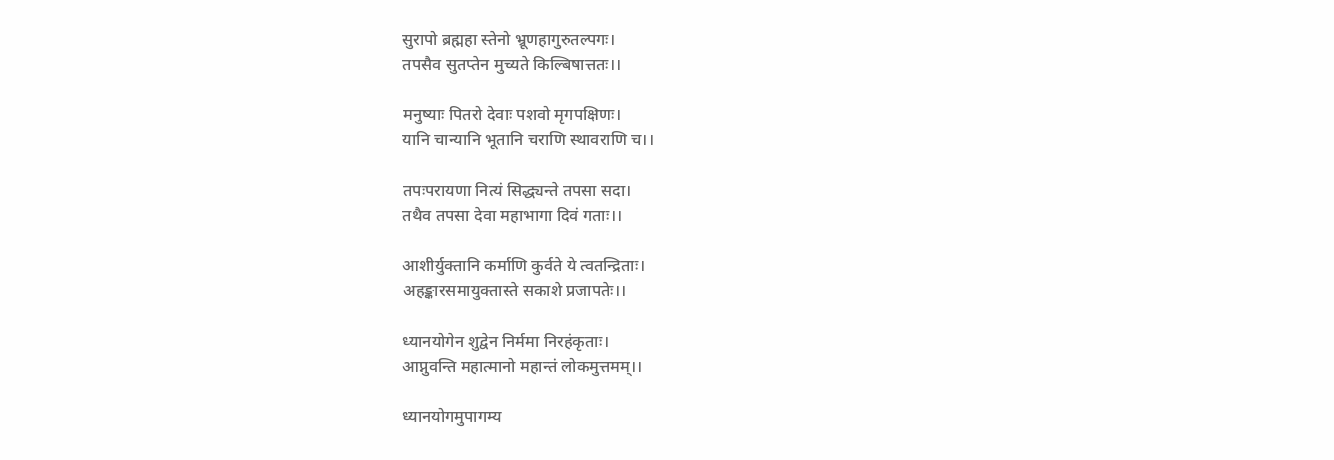सुरापो ब्रह्महा स्तेनो भ्रूणहागुरुतल्पगः।
तपसैव सुतप्तेन मुच्यते किल्बिषात्ततः।।

मनुष्याः पितरो देवाः पशवो मृगपक्षिणः।
यानि चान्यानि भूतानि चराणि स्थावराणि च।।

तपःपरायणा नित्यं सिद्ध्यन्ते तपसा सदा।
तथैव तपसा देवा महाभागा दिवं गताः।।

आशीर्युक्तानि कर्माणि कुर्वते ये त्वतन्द्रिताः।
अहङ्कारसमायुक्तास्ते सकाशे प्रजापतेः।।

ध्यानयोगेन शुद्वेन निर्ममा निरहंकृताः।
आप्नुवन्ति महात्मानो महान्तं लोकमुत्तमम्।।

ध्यानयोगमुपागम्य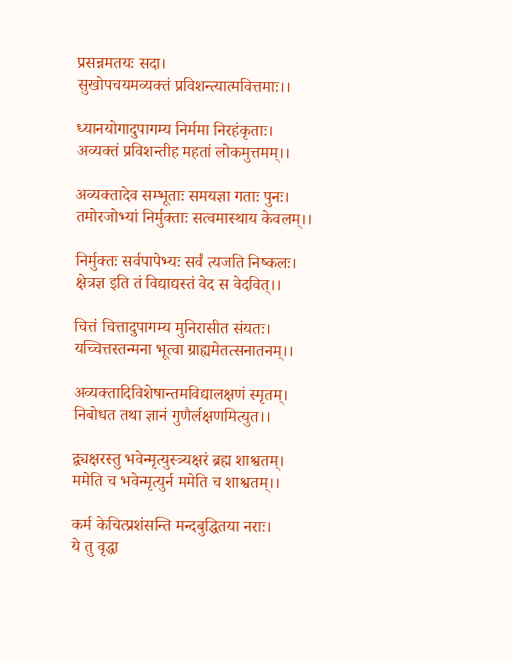प्रसन्नमतयः सदा।
सुखोपचयमव्यक्तं प्रविशन्त्यात्मवित्तमाः।।

ध्यानयोगादुपागम्य निर्ममा निरहंकृताः।
अव्यक्तं प्रविशन्तीह महतां लोकमुत्तमम्।।

अव्यक्तादेव सम्भूताः समयज्ञा गताः पुनः।
तमोरजोभ्यां निर्मुक्ताः सत्वमास्थाय केवलम्।।

निर्मुक्तः सर्वपापेभ्यः सर्वं त्यजति निष्कलः।
क्षेत्रज्ञ इति तं विद्याद्यस्तं वेद स वेदवित्।।

चित्तं चित्तादुपागम्य मुनिरासीत संयतः।
यच्चित्तस्तन्मना भूत्वा ग्राह्यमेतत्सनातनम्।।

अव्यक्तादिविशेषान्तमविद्यालक्षणं स्मृतम्।
निबोधत तथा ज्ञानं गुणैर्लक्षणमित्युत।।

द्व्यक्षरस्तु भवेन्मृत्युस्त्र्यक्षरं ब्रह्म शाश्वतम्।
ममेति च भवेन्मृत्युर्न ममेति च शाश्वतम्।।

कर्म केचित्प्रशंसन्ति मन्दबुद्धितया नराः।
ये तु वृद्धा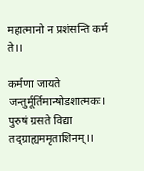महात्मानो न प्रशंसन्ति कर्म ते।।

कर्मणा जायते जन्तुर्मूर्तिमान्षोडशात्मकः।
पुरुषं ग्रसते विद्या तद्ग्राह्यममृताशिनम्।।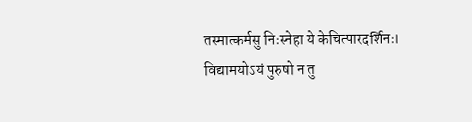तस्मात्कर्मसु निःस्नेहा ये केचित्पारदर्शिनः।
विद्यामयोऽयं पुरुषो न तु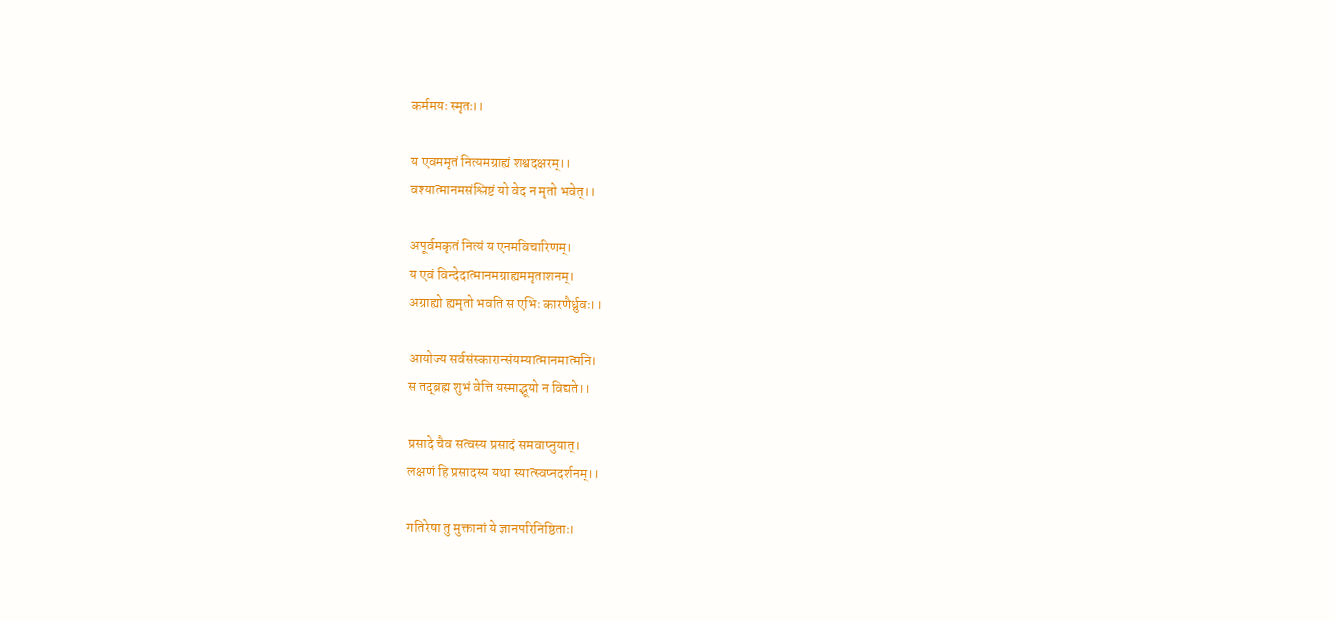कर्ममयः स्मृतः।।

य एवममृतं नित्यमग्राह्यं शश्वदक्षरम्।।
वश्यात्मानमसंश्लिष्टं यो वेद न मृतो भवेत्।।

अपूर्वमकृतं नित्यं य एनमविचारिणम्।
य एवं विन्देदात्मानमग्राह्यममृताशनम्।
अग्राह्यो ह्यमृतो भवति स एभिः कारणैर्ध्रुवः।।

आयोज्य सर्वसंस्कारान्संयम्यात्मानमात्मनि।
स तद्ब्रह्म शुभं वेत्ति यस्माद्भूयो न विद्यते।।

प्रसादे चैव सत्वस्य प्रसादं समवाप्नुयात्।
लक्षणं हि प्रसादस्य यथा स्यात्स्वप्नदर्शनम्।।

गतिरेषा तु मुक्तानां ये ज्ञानपरिनिष्ठिताः।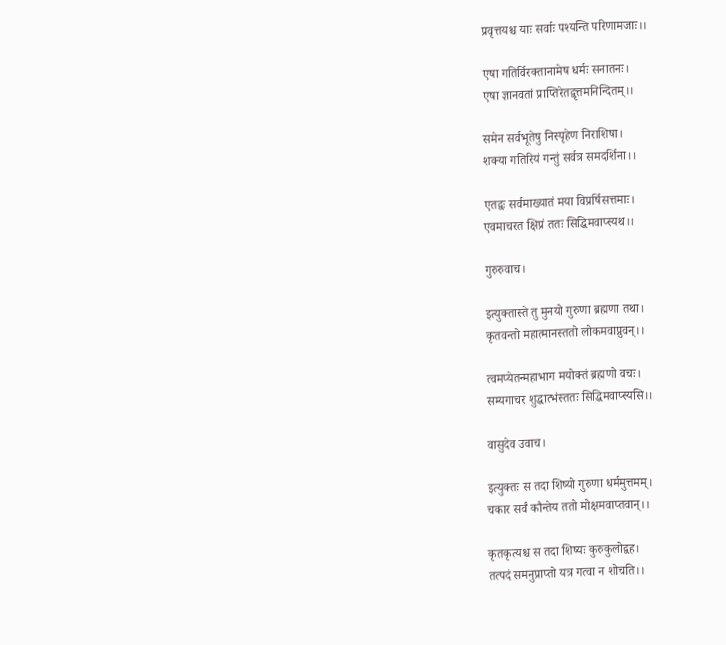प्रवृत्तयश्च याः सर्वाः पश्यन्ति परिणामजाः।।

एषा गतिर्विरक्तानामेष धर्मः सनातनः।
एषा ज्ञानवतां प्राप्तिरेतद्वृत्तमनिन्दितम्।।

समेन सर्वभूतेषु निस्पृहेण निराशिषा।
शक्या गतिरियं गन्तुं सर्वत्र समदर्शिना।।

एतद्वः सर्वमाख्यातं मया विप्रर्षिसत्तमाः।
एवमाचरत क्षिप्रं ततः सिद्धिमवाप्स्यथ।।

गुरुरुवाच।

इत्युक्तास्ते तु मुनयो गुरुणा ब्रह्मणा तथा।
कृतवन्तो महात्मानस्ततो लोकमवाप्नुवन्।।

त्वमप्येतन्महाभाग मयोक्तं ब्रह्मणो वचः।
सम्यगाचर शुद्धात्भंस्ततः सिद्धिमवाप्स्यसि।।

वासुदेव उवाच।

इत्युक्तः स तदा शिष्यो गुरुणा धर्ममुत्तमम्।
चकार सर्वं कौन्तेय ततो मोक्षमवाप्तवान्।।

कृतकृत्यश्च स तदा शिष्यः कुरुकुलोद्वह।
तत्पदं समनुप्राप्तो यत्र गत्वा न शोचति।।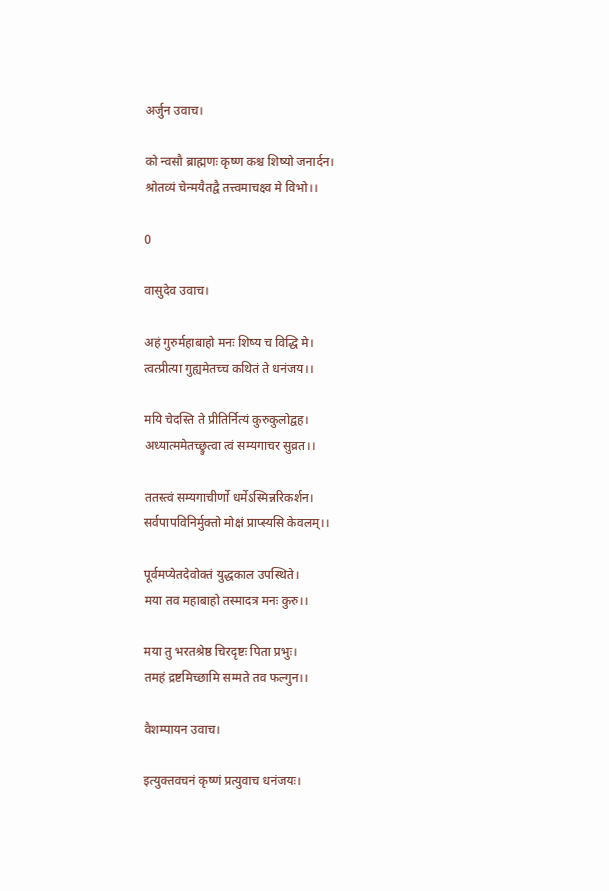अर्जुन उवाच।

को न्वसौ ब्राह्मणः कृष्ण कश्च शिष्यो जनार्दन।
श्रोतव्यं चेन्मयैतद्वै तत्त्वमाचक्ष्व मे विभो।।

0

वासुदेव उवाच।

अहं गुरुर्महाबाहो मनः शिष्य च विद्धि मे।
त्वत्प्रीत्या गुह्यमेतच्च कथितं ते धनंजय।।

मयि चेदस्ति ते प्रीतिर्नित्यं कुरुकुलोद्वह।
अध्यात्ममेतच्छ्रुत्वा त्वं सम्यगाचर सुव्रत।।

ततस्त्वं सम्यगाचीर्णो धर्मेऽस्मिन्नरिकर्शन।
सर्वपापविनिर्मुक्तो मोक्षं प्राप्स्यसि केवलम्।।

पूर्वमप्येतदेवोक्तं युद्धकाल उपस्थिते।
मया तव महाबाहो तस्मादत्र मनः कुरु।।

मया तु भरतश्रेष्ठ चिरदृष्टः पिता प्रभुः।
तमहं द्रष्टमिच्छामि सम्मते तव फल्गुन।।

वैशम्पायन उवाच।

इत्युक्तवचनं कृष्णं प्रत्युवाच धनंजयः।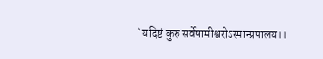`यदिष्टं कुरु सर्वेषामीश्वरोऽस्मान्प्रपालय।।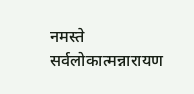नमस्ते सर्वलोकात्मन्नारायण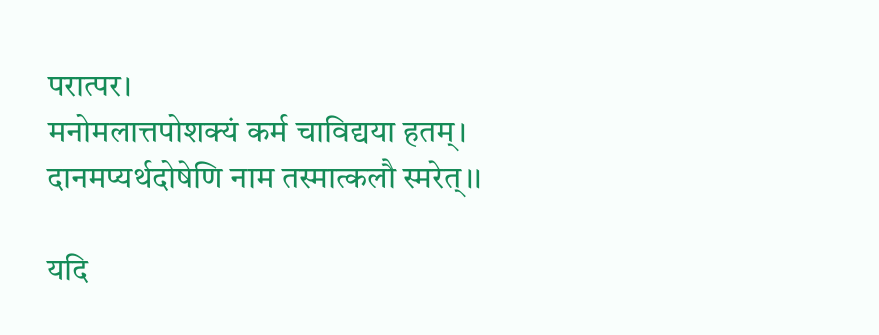परात्पर।
मनोमलात्तपोशक्यं कर्म चाविद्यया हतम्।
दानमप्यर्थदोषेणि नाम तस्मात्कलौ स्मरेत्।।

यदि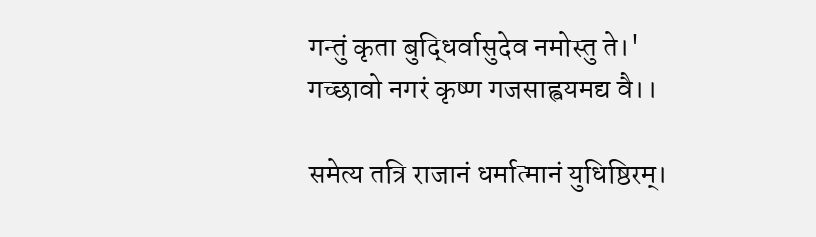गन्तुं कृता बुद्धिर्वासुदेव नमोस्तु ते।'
गच्छावो नगरं कृष्ण गजसाह्वयमद्य वै।।

समेत्य तत्रि राजानं धर्मात्मानं युधिष्ठिरम्।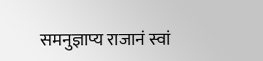समनुज्ञाप्य राजानं स्वां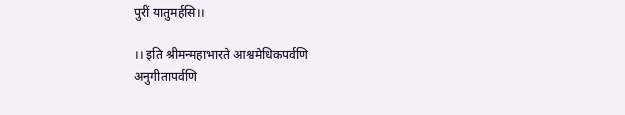पुरीं यातुमर्हसि।।

।। इति श्रीमन्महाभारते आश्वमेधिकपर्वणि
अनुगीतापर्वणि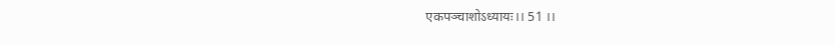एकपञ्चाशोऽध्यायः।। 51 ।।